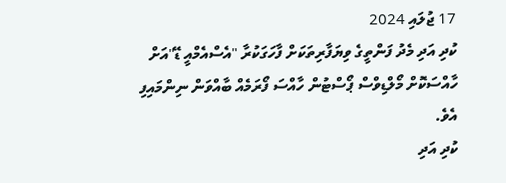17 ޖުލައި 2024
ކުދި އަދި މެދު ފަންތީގެ ވިޔަފާރިތަކަށް ފާހަގަކުރާ "އެސްއެމްއީ ޑޭ"އަށް ހާއްސަކޮށް މޯލްޑިވްސް ޕޯސްޓުން ހާއްސަ ފޯރަމެއް ބާއްވަން ނިންމައިފި އެވެ.
ކުދި އަދި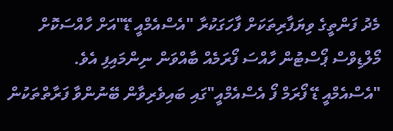މެދު ފަންތީގެ ވިޔަފާރިތަކަށް ފާހަގަކުރާ "އެސްއެމްއީ ޑޭ"އަށް ހާއްސަކޮށް މޯލްޑިވްސް ޕޯސްޓުން ހާއްސަ ފޯރަމެއް ބާއްވަން ނިންމައިފި އެވެ.
"އެސްއެމްއީ ޑޭ ފޯރަމް ފޯ އެސްއެމްއީ"ގައި ބައިވެރިވާން ބޭނުންވާ ފަރާތްތަކުން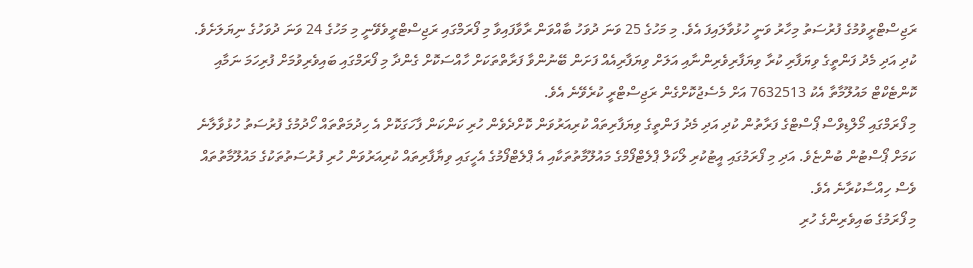ރަޖިސްޓްރީވުމުގެ ފުރުސަތު މިހާރު ވަނީ ހުޅުވާލައިފަ އެވެ. މި މަހުގެ 25 ވަނަ ދުވަހު ބާއްވަން ރާވާފައިވާ މި ފޯރަމްގައި ރަޖިސްޓްރީވެވޭނީ މި މަހުގެ 24 ވަނަ ދުވަހުގެ ނިޔަލަށެވެ.
ކުދި އަދި މެދު ފަންތީގެ ވިޔަފާރި ކުރާ ވިޔަފާރިވެރިންނާއި އަލަށް ވިޔަފާރިއެއް ފަށަން ބޭނުންވާ ފަރާތްތަކަށް ހާއްސަކޮށް ގެންދާ މި ފޯރަމްގައި ބައިވެރިވުމަށް ފުރިހަމަ ނަމާއި ކޮންޓެކްޓް މައުލޫމާތާ އެކު 7632513 އަށް މެސެޖުކޮށްގެން ރަޖިސްޓްރީ ކުރެވޭނެ އެވެ.
މި ފޯރަމްގައި މޯލްޑިވްސް ޕޯސްޓްގެ ފަރާތުން ކުދި އަދި މެދު ފަންތީގެ ވިޔަފާރިތައް ކުރިއަރުވަން ކޮށްދެވެން ހުރި ކަންކަން ފާހަގަކޮށް އެ ހިދުމަތްތައް ހޯދުމުގެ ފުރުސަތު ހުޅުވާލާނެ ކަމަށް ޕޯސްޓުން ބުންޏެވެ. އަދި މި ފޯރަމުގައި އީޓުކުރި ލޯކަލް ޕްލެޓްފޯމްގެ މައުލޫމާތުތަކާއި އެ ޕްލެޓްފޯމުގެ އެހީގައި ވިޔާފާރިތައް ކުރިއަރުވަން ހުރި ފުރުސަތުތަކުގެ މައުލޫމާތުތައް ވެސް ހިއްސާކުރާނެ އެވެ.
މި ފޯރަމުގެ ބައިވެރިންގެ ހުރި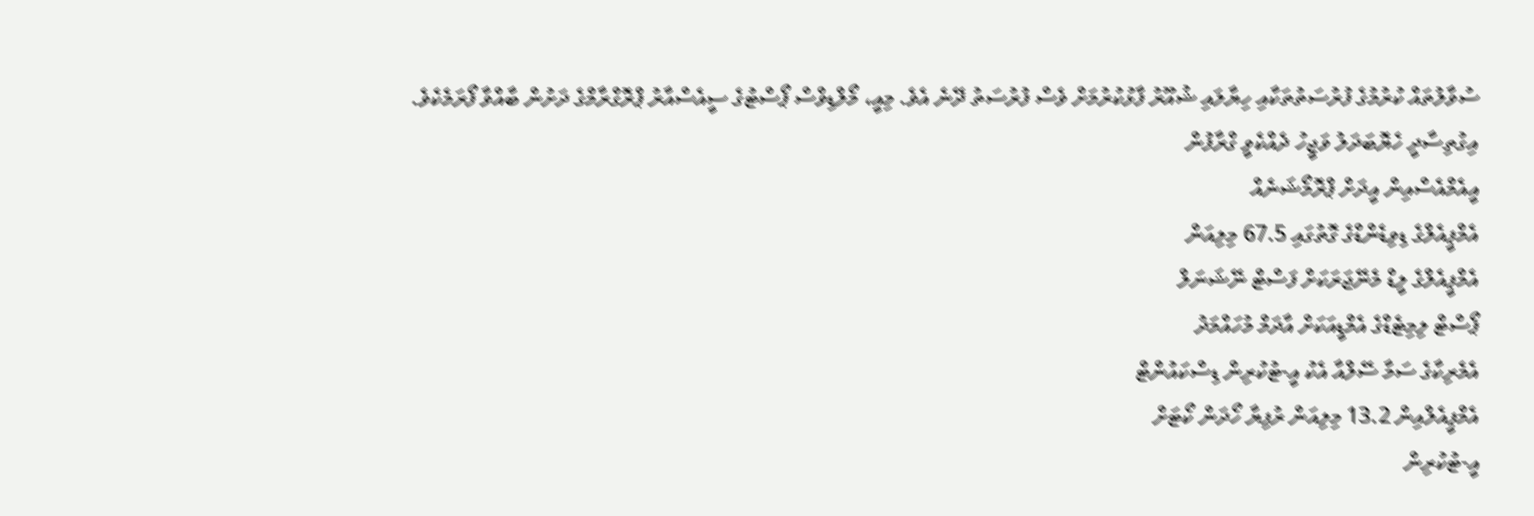ސުވާލުތައް ކުރުމުގެ ފުރުސަތުތަކާއި ހިޔާލައި ޝުއޫރު ފާޅުކުރުމަށް ވެސް ފުރުސަތު ދޭނެ އެވެ. މިއީ، މޯލްޑިވްސް ޕޯސްޓުގެ ސީއެސްއާރު ޕްރޮގްރާމްގެ ދަށުން ބާއްވާ ފޯރަމެކެވެ.
އިގުތިސާދީ ހެޔޮބަދަލު ވަޖީހު ދެއްކެވީ ގްރާފުން
އީއެމްއެސްއިން އީދަށް ޕްރޮމޯޝަނެއް
އެމްޕީއެލްގެ ޑިވިޑެންޑްގެ ގޮތުގައި 67.5 މިލިއަން
އެމްޕީއެލްގެ ލީޑް މެނޭޖަރަކަށް ފަސްޓް ނޭޝަނަލް
ޕޯސްޓް ލިމިޓެޑްގެ އެމްޑީއަކަށް އާދަމް މުހައްމަދު
އެމެރިކާގެ ސަމާ ސޭލްއާ އެކު އީ-ޓުކުރިން ޑިސްކައުންޓް
އެމްޕީއެލްއިން 13.2 މިލިއަން ރުފިޔާ ހޯދަން ކޯޓަށް
އީ-ޓުކުރިން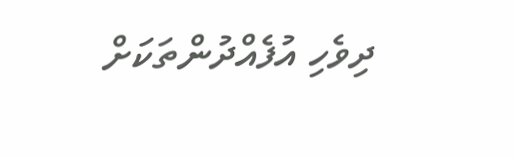ދިވެހި އުފެއްދުންތަކަށް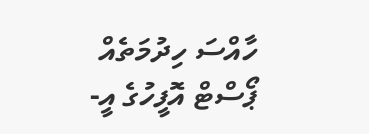ހާއްސަ ހިދުމަތެއް
ޕޯސްޓް އޮފީހުގެ އީ-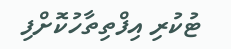ޓުކުރި އިފްތިތާހުކޮށްފި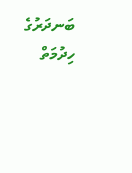ބަނދަރުގެ ހިދުމަތް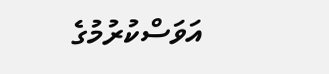އަވަސްކުރުމުގެ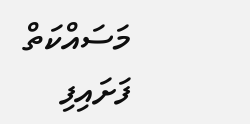މަސައްކަތް ފަށައިފި